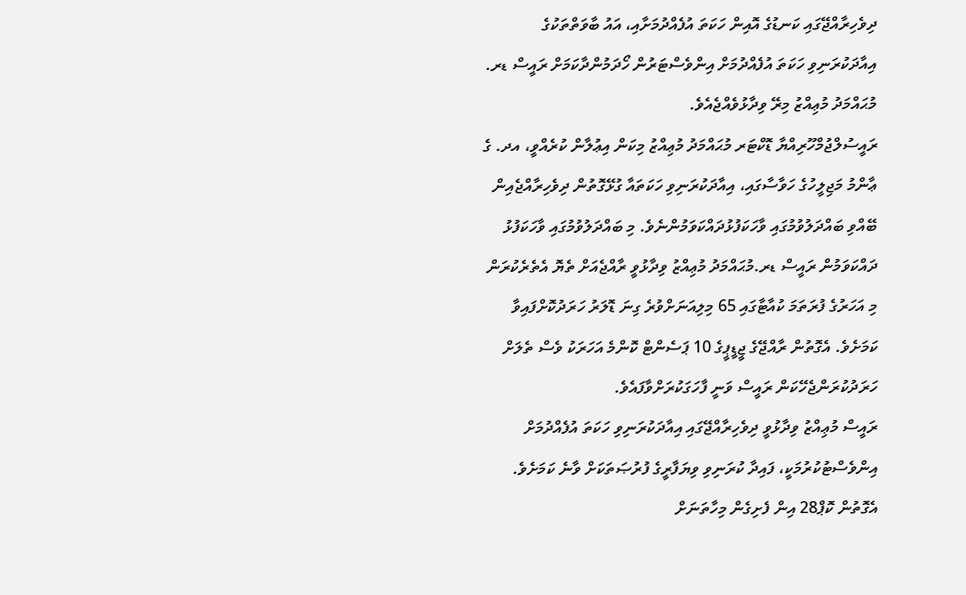ދިވެހިރާއްޖޭގައި ކަނޑުގެ އޮއިން ހަކަތަ އުފެއްދުމަށާއި، އައު ބާވަތްތަކުގެ އިއާދަކުރަނިވި ހަކަތަ އުފެއްދުމަށް އިންވެސްޓަރުން ހޯދަމުންދާކަމަށް ރައީސް ޑރ. މުޙައްމަދު މުޢިއްޒު މިރޭ ވިދާޅުވެއްޖެއެވެ.
ރައީސުލްޖުމްހޫރިއްޔާ ޑޮކްޓަރ މުޙައްމަދު މުޢިއްޒު މިކަން އިޢުލާން ކުރެއްވީ، އދ. ގެ ޢާންމު މަޖިލީހުގެ ހަވާސާގައި، އިއާދަކުރަނިވި ހަކަތައާ ގުޅޭގޮތުން ދިވެހިރާއްޖެއިން ބޭއްވި ބައްދަލުވުމުގައި ވާހަކަފުޅުދައްކަވަމުންނެވެ. މި ބައްދަލުވުމުގައި ވާހަކަފުޅު ދައްކަވަމުން ރައީސް ޑރ.މުޙައްމަދު މުޢިއްޒު ވިދާޅުވީ ރާއްޖެއަށް ތެޔޮ އެތެރެކުރަން މި އަހަރުގެ ފުރަތަމަ ކުއާޓާގައި 65 މިލިއަނަށްވުރެ ގިނަ ޑޮލަރު ހަރަދުކޮށްފައިވާ ކަމަށެވެ. އެގޮތުން ރާއްޖޭގެ ޖީޑީޕީގެ 10 ޕަސެންޓް ކޮންމެ އަހަރަކު ވެސް ތެލަށް ހަރަދުކުރަންޖެހޭކަން ރައީސް ވަނީ ފާހަގަކުރަށްވާފައެވެ.
ރައީސް މުޢިއްޒު ވިދާޅުވީ ދިވެހިރާއްޖޭގައި އިއާދަކުރަނިވި ހަކަތަ އުފެއްދުމަށް އިންވެސްޓުކުރުމަކީ، ފައިދާ ކުރަނިވި ވިޔަފާރީގެ ފުރުޞަތަކަށް ވާނެ ކަމަށެވެ. އެގޮތުން ކޮޕް28 އިން ފެށިގެން މިހާތަނަށް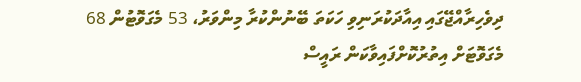ދިވެހިރާއްޖޭގައި އިއާދަކުރަނިވި ހަކަތަ ބޭނުންކުރާ މިންވަރު، 53 މެގަވޮޓުން 68 މެގަވޮޓަށް އިތުރުކޮށްފައިވާކަން ރައީސް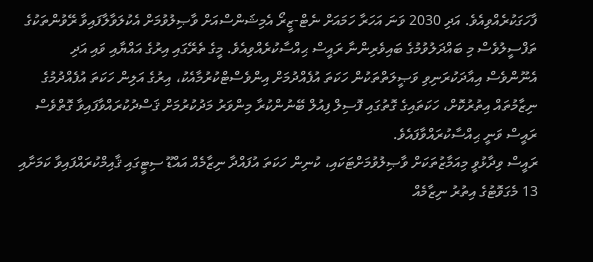ފާހަގަކުރެއްވިއެވެ. އަދި 2030 ވަނަ އަހަރާ ހަމައަށް ނެޓް-ޒީރޯ އެމިޝަންސްއަށް ވާޞިލުވުމަށް އެކުލަވާލާފައިވާ ރޭވުންތަކުގެ ތަފްސީލުވެސް މި ބައްދަލުވުމުގެ ބައިވެރިންނާ ރައީސް ޙިއްސާކުރެއްވިއެވެ. މީގެ ތެރޭގައި އިރުގެ އައްޔާއި ވައި އަދި އެނޫންވެސް އިއާދަކުރަނިވި ވަޞީލަތްތަކުން ހަކަތަ އުފެއްދުމަށް އިންވެސްޓްކުރުމާއެކު، އިރުގެ އަލިން ހަކަތަ އުފެއްދުމުގެ ނިޒާމުތައް އިތުރުކޮށް، ހަކަތައިގެ ގޮތުގައި ފޮސިލް ފިއުލް ބޭނުންކުރާ މިންވަރު މަދުކުރުމަށް ޤަސްދުކުރައްވާފައިވާ ގޮތްވެސް ރައީސް ވަނީ ޙިއްސާކުރައްވާފައެވެ.
ރައީސް ވިދާޅުވީ މިއަމާޒުތަކަށް ވާޞިލުވުމަށްޓަކައި، ކުނިން ހަކަތަ އުފައްދާ ނިޒާމެއް އައްޑޫ ސިޓީގައި ޤާއިމްކުރައްފައިވާ ކަމަށާއި 13 މެގަވޮޓުގެ އިތުރު ނިޒާމެއް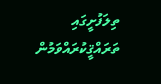ތިލަފުށީގައި ތަރައްޤީކުރައްވަމުން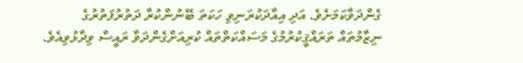ގެންދަވާކަމަށެވެ. އަދި އިއާދަކުރަނިވި ހަކަތަ ބޭނުންކުރާ ދަތުރުފަތުރުގެ ނިޒާމުތައް ތަރައްޤީކުރުމުގެ މަސައްކަތްތައް ކުރިއަށްގެންދަވާ ރައީސް ވިދާޅުވިއެވެ.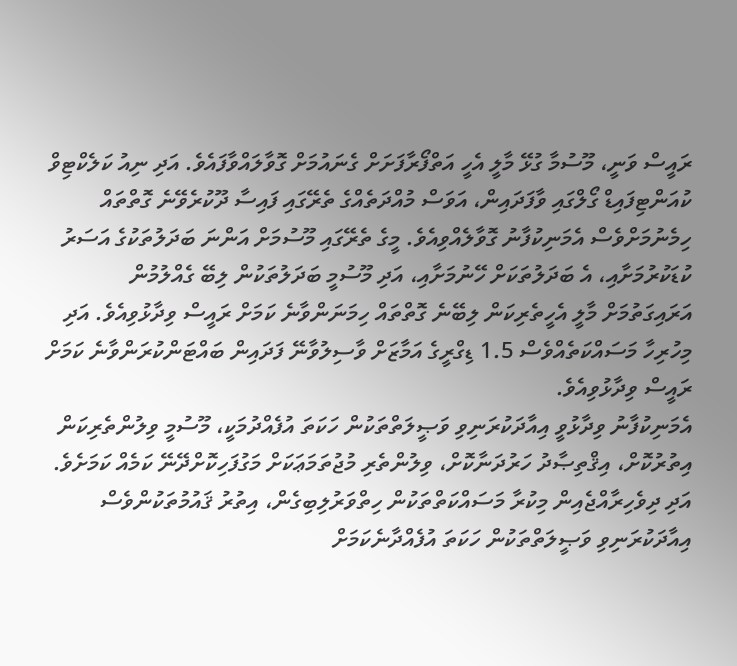ރައީސް ވަނީ، މޫސުމާ ގުޅޭ މާލީ އެހީ އަތްފޯރާފަށަށް ގެނައުމަށް ގޮވާލައްވާފައެވެ. އަދި ނިއު ކަލެކްޓިވް ކުއަންޓިފައިޑް ގޯލްގައި ވާފަދައިން، އަވަސް މުއްދަތެއްގެ ތެރޭގައި ފައިސާ ދޫކުރެވޭނެ ގޮތްތައް ހިމެނުމަށްވެސް އެމަނިކުފާނު ގޮވާލެއްވިއެވެ. މީގެ ތެރޭގައި މޫސުމަށް އަންނަ ބަދަލުތަކުގެ އަސަރު ކުޑަކުރުމަށާއި، އެ ބަދަލުތަކަށް ހޭނުމަށާއި، އަދި މޫސުމީ ބަދަލުތަކުން ލިބޭ ގެއްލުމުން އަރައިގަތުމަށް މާލީ އެހީތެރިކަން ލިބޭނެ ގޮތްތައް ހިމަނަންވާނެ ކަމަށް ރައީސް ވިދާޅުވިއެވެ. އަދި މިހުރިހާ މަސައްކަތެއްވެސް 1.5 ޑިގްރީގެ އަމާޒަށް ވާސިލުވާނޭ ފަދައިން ބައްޓަންކުރަންވާނެ ކަމަށް ރައީސް ވިދާޅުވިއެވެ.
އެމަނިކުފާނު ވިދާޅުވީ އިއާދަކުރަނިވި ވަޞީލަތްތަކުން ހަކަތަ އުފެއްދުމަކީ، މޫސުމީ ވިލުންތެރިކަން އިތުރުކޮށް، އިޤްތިޞާދު ހަރުދަނާކޮށް، ވިލުންތެރި މުޖުތަމަޢަކަށް މަގުފަހިކޮށްދޭނޭ ކަމެއް ކަމަށެވެ. އަދި ދިވެހިރާއްޖެއިން މިކުރާ މަސައްކަތްތަކުން ހިތްވަރުލިބިގެން، އިތުރު ޤައުމުތަކުންވެސް އިއާދަކުރަނިވި ވަޞީލަތްތަކުން ހަކަތަ އުފެއްދާނެކަމަށް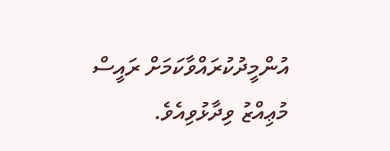އުންމީދުކުރައްވާކަމަށް ރައީސް މުޢިއްޒު ވިދާޅުވިއެވެ.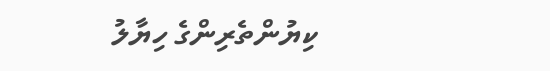ކިޔުންތެރިންގެ ހިޔާލު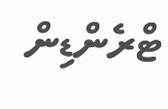ޓްރެންޑިން